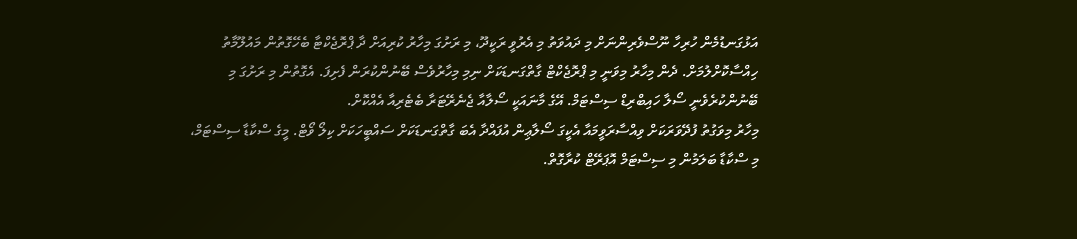އަޅުގަނޑުމެން ހުރިހާ ނޫސްވެރިންނަށް މި ދައުވަތު މި އެރުވީ ރަކީދޫ، މި ރަށުގަ މިހާރު ކުރިއަށް ދާ ޕްރޮޖެކްޓާ ބެހޭގޮތުން މައުލޫމާތު ހިއްސާކޮށްލުމަށް. ދެން މިހާރު މިވަނީ މި ޕްރޮޖެކްޓް ގާތްގަނޑަކަށް ނިމި މިހާރުވެސް ބޭނުންކުރަން ފެށިފަ. އެގޮތުން މި ރަށުގަ މި ބޭނުންކުރެވެނީ ސޯލާ ހައިބްރިޑް ސިސްޓަމް. އޭގެ މާނައަކީ ސޯލާއާ ޖެނެރޭޓަރާ ބެޓެރިއާ އެއްކޮށް.
މިހާރު މިވަގުތު ފުދޭވަރަކަށް ވިއްސާރަވީމައާ އެކީގަ ސޯލާޢިން އުފައްދާ އެބަ ގާތްގަނޑަކަށް ސައްބީހަކަށް ކިލޯ ވޯޓް. މީގެ ސްކާޑާ ސިސްޓަމް، މި ސްކާޑާ ބަލަމުން މި ސިސްޓަމް އޮޕަރޭޓް ކުރާގޮތް.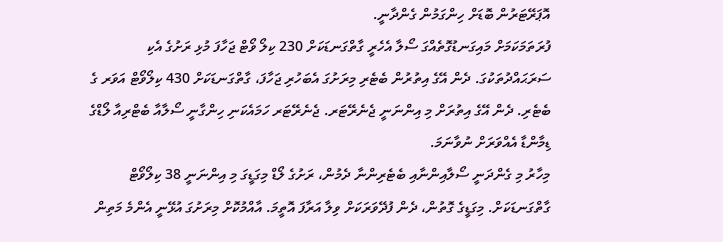އޮޕަރޭޓަރުން ބޮޑަށް ހިންގަމުން ގެންދާނީ.
ފުރަތަމަކަމަށް މައިގަނޑުގޮތެއްގަ ސޯލާ އެހެރީ ގާތްގަނޑަކަށް 230 ކިލޯ ވޯޓް ޖަހާފަ މުޅި ރަށުގެ އެކި ސަރަޙައްދުތަކުގަ. ދެން އޭގެ އިތުރުން ބެޓެރި މިރަށުގަ އެބަހުރި ޖަހާފަ، ގާތްގަނޑަކަށް 430 ކިލޯވޯޓް އަވަރ ގެ ބެޓެރި. ދެން އޭގެ އިތުރަށް މި އިންނަނީ ޖެނެރޭޓަރ. ޖެނެރޭޓަރ ހަމައެކަނި ހިންގާނީ ސޯލާއާ ބެޓްރިއާ ލޯޑްގެ ޑިމާންޑާ އެއްވަރަށް ނުވާނަމަ.
މިހާރު މި ގެންދަނީ ސޯލާއިންނާއި ބެޓެރިންނާ ދެމުން، ރަށުގެ ލޯޑް މިގަޑީގަ މި އިންނަނީ 38 ކިލޯވޯޓް ގާތްގަނޑަކަށް. މިގަޑީގެ ގޮތުން، ދެން ފުދޭވަރަކަށް ވިލާ އަރާފަ އޮތީމަ. އާއްމުކޮށް މިރަށުގަ އުޅޭނީ އެންމެ މަތިން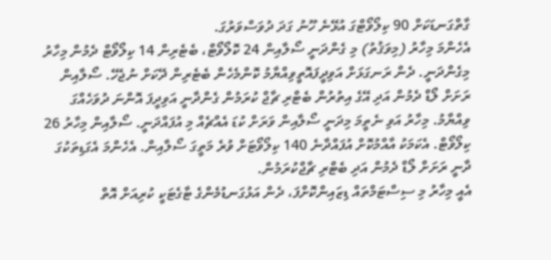ގާތްގަނޑަކަށް 90 ކިލޯވޯޓްގަ އުޅޭނެ ހޫނު ގަދަ ދުވަސްވަރުގަ.
އެހެންމަ މިހާރު (މިވަޤުތު) މި ގެންދަނީ ސޯލާއިން 24 ކޮލޯވޯޓް، ބެޓެރިން 14 ކިލޯވޯޓް ދެމުން މިހާރު މިގެންދަނީ. ދެން ރަނގަޅަށް އަވިދީފައޮތީވިއްޔާމު ކޮންމެހެން ބެޓެރިން ދޭކަށް ނުޖެހޭ. ސޯލާއިން ރަށަށް ލޯޑް ދެމުން އަދި އޭގެ އިތުރުން ބެޓްރި ޗާޖް ކުރަމުން ގެންދާނީ އަވިދީފަ އޮންނަ ދުވަހެއްގަ ވިއްޔާމު. މިހާރު އަވި ނެތީމަ މިދަނީ ސޯލާއިން ވަރަށް ކުޑަ އެއްޗެއް މި އުފައްދަނީ. ސޯލާއިން މިހާރު 26 ކިލޯވޯޓް. އެކަމަކު އާއްމުކޮށް އުފައްދާނެ 140 ކިލޯވޯޓަށް ވުރެ މަތީގަ ސޯލާއިން. އެހެންމަ އެގަޑިތަކުގަ ދާނީ ރަށަށް ލޯޑް ދެމުން އަދި ބެޓްރި ޗާޖްކުރަމުން.
އެއީ މިހާރު މި ސިސްޓަމްތައް ޑިޒައިންކޮށްފަ، ދެން އަޅުގަނޑުމެންގެ ޓާގެޓަކީ ކުރިއަށް އޮތް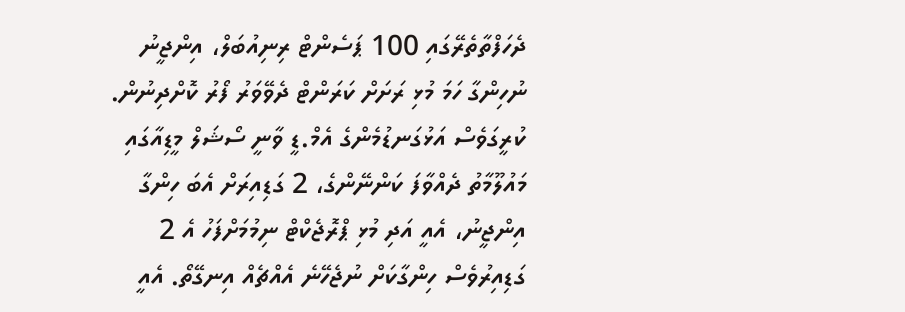ދެހަފްތާތެރޭގައި 100 ޕަސެންޓް ރިނިއުބަލް، އިންޖީނު ނުހިންގާ ހަމަ މުޅި ރަށަށް ކަރަންޓް ދެވޭވަރު ފޯރު ކޮށްދިނުން. ކުރީގަވެސް އަޅުގަނޑުމެންގެ އެމް.ޑީ ވާނީ ސޯޝަލް މީޑިއާގައި މައުލޫމާތު ދެއްވާފަ ކަންނޭންގެ، 2 ގަޑިއިރަށް އެބަ ހިންގާ އިންޖީނު، އެއީ އަދި މުޅި ޕްރޮޖެކްޓް ނިމުމަށްފަހު އެ 2 ގަޑިއިރުވެސް ހިންގާކަށް ނުޖެހޭނެ އެއްޗެއް އިނގޭތޯ. އެއީ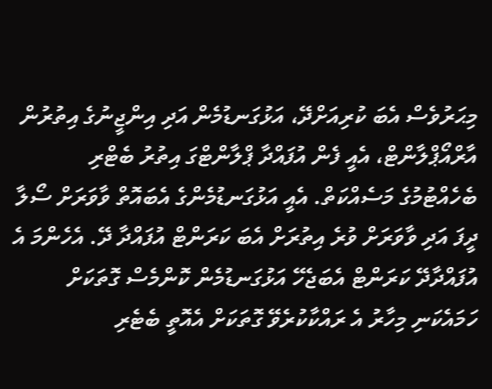މިޙަރުވެސް އެބަ ކުރިއަށްދޭ، އަޅުގަނޑުމެން އަދި އިންޖީނުގެ އިތުރުން އާރްއޯޕްލާންޓް، އެއީ ފެން އުފައްދާ ޕްލާންޓްގަ އިތުރު ބެޓްރި ބެހެއްޓުމުގެ މަސެއްކަތް. އެއީ އަޅުގަނޑުމެންގެ އެބައޮތް ވާވަރަށް ސޯލާ ދީފަ އަދި ވާވަރަށް ވުރެ އިތުރަށް އެބަ ކަރަންޓް އުފައްދާ ދޭ. އެހެންމަ އެ އުފައްދާދޭ ކަރަންޓް އެބަޖެހޭ އަޅުގަނޑުމެން ކޮންމެސް ގޮތަކަށް ހަމައެކަނި މިހާރު އެ ރައްކާކުރެވޭ ގޮތަކަށް އެއޮތީ ބެޓެރި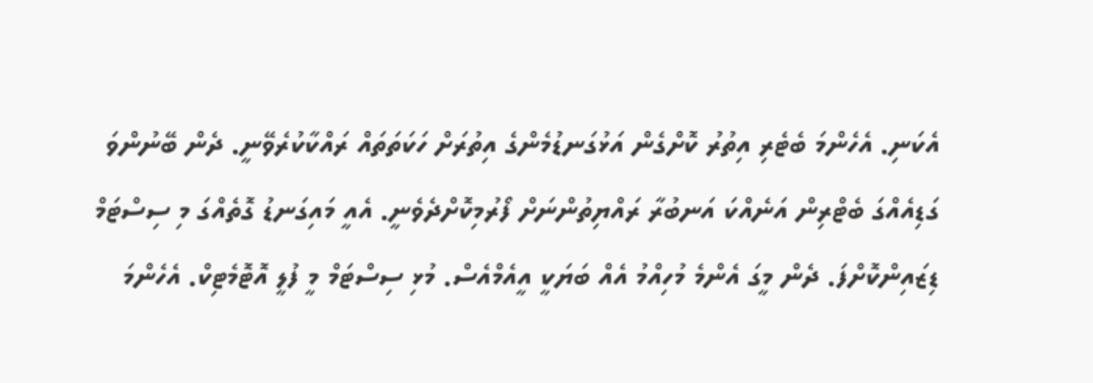އެކަނި. އެހެންމަ ބެޓެރި އިތުރު ކޮށްގެން އަޅުގަނޑުމެންގެ އިތުރަށް ހަކަތަތައް ރައްކާކުރެވޭނީ. ދެން ބޭނުންވަ ގަޑިއެއްގަ ބެޓްރިން އަނެއްކަ އަނބުރާ ރައްޔިތުންނަށް ފޯރުމިކޮށްދެވެނީ. އެއީ މައިގަނޑު ގޮތެއްގަ މި ސިސްޓަމް ޑިޒައިންކޮށްފަ. ދެން މީގަ އެންމެ މުހިއްމު އެއް ބަޔަކީ އީއެމްއެސް. މުޅި ސިސްޓަމް މީ ފުލީ އޮޓޮމެޓިކް. އެހެންމަ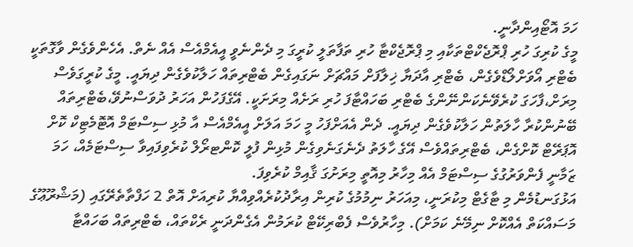ހަމަ އޮޓޯއިންދާނީ.
މީގެ ކުރިގަ ހުރި ޕްރޮޖެކްޓްތަކާއި މި ޕްރޮޖެކްޓާ ހުރި ތަފާތަލީ ކުރީގަ މި ދެންނެވީ އީއެމްއެސް އެއް ނެތް. އެހެންވެގެން ވާގޮތަކީ ބެޓްރި އޯވަށްލޯޑްވެގެން، ބެޓްރި އާދަޔާ ޚިލާފަށް މައްޗަށް ނަގައިގެން ބެޓްރިތައް ހަލާކުވެގެން ދިޔައީ. މީގެ ކުރީގަވެސް މިރަށް،ފާހަގަ ކުރެވޭނެކަންނޭންގެ ބެޓްރި ބަހައްޓާފަ ހުރި ރަށެއް މިރަށަކީ. އޭގެފަހުން އަހަރު ދުވަސްނުވޭ،ބެޓްރިތައް ބޭނުންކުރާ ހާލަތުން ހަލާކުވެގެން ދިޔައީ. ދެން އެއަށްފަހު މީ ހަމަ އަލަށް އީއެމްއެސް އާ މުޅި ސިސްޓަމް އޮޓޮމެޓިކް ކޮށް އޮޕަރޭޓް ކޮށްގެން، ބެޓްރިތައްވެސް އޭގެ ހާލަތު ދެނެގަނެވިގެން މުޅިން ފުލީ ކޮންޓރޯލް ކުރެވިފައިވާ ސިސްޓަމެއް، ހަމަ ޒަމާނީ ފެންވަރުގުގެ ސިސްޓަމް އެއް މިހާރު މިއޮތީ މިރަށުގަ ޤާއިމް ކުރެވިފަ.
އަޅުގަނޑުމެން މި ޓާގެޓް މިކުރަނީ، މިއަހަރު ނިމުމުގެ ކުރިން އިރާދުކުރެއްވިއްޔާ ކުރިއަށް އޮތް 2 ހަފްތާތެރޭގައި (މަޝްރޫޢޫގެ މަސައްކަތް އެއްކޮށް ނިމޭނެ ކަމަށް). މިހާރުވެސް ފެބްރިކޭޓް ކުރަމުން އެގެންދަނީ ރެކްތައް، ބެޓްރިތައް ބަހައްޓާ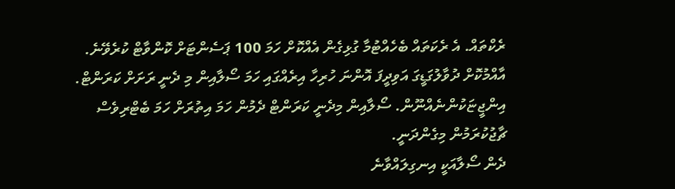ރެކްތައް. އެ ރެކަތައް ބެހެއްޓުމާ ގުޅިގެން އެއްކޮށް ހަމަ 100 ޕަސެންޓަށް ކޮންވާޓް ކުރެވޭނެ.
އާއްމުކޮށް ދުވާލުގަޑީގަ އަވިދީފަ އޮންނަ ހުރިހާ އިރެއްގައި ހަމަ ސޯލާއިން މި ދެނީ ރަށަށް ކަރަންޓް. އިންޖީޏަކުންނެއްނޫން. ސޯލާއިން މިދެނީ ކަރަންޓް ދެމުން ހަމަ އިތުރަށް ހަމަ ބެޓްރިވެސް ޗާޖުކުރަމުން މިގެންދަނީ.
ދެން ސޯލާއަކީ އިނގިލައްވާނެ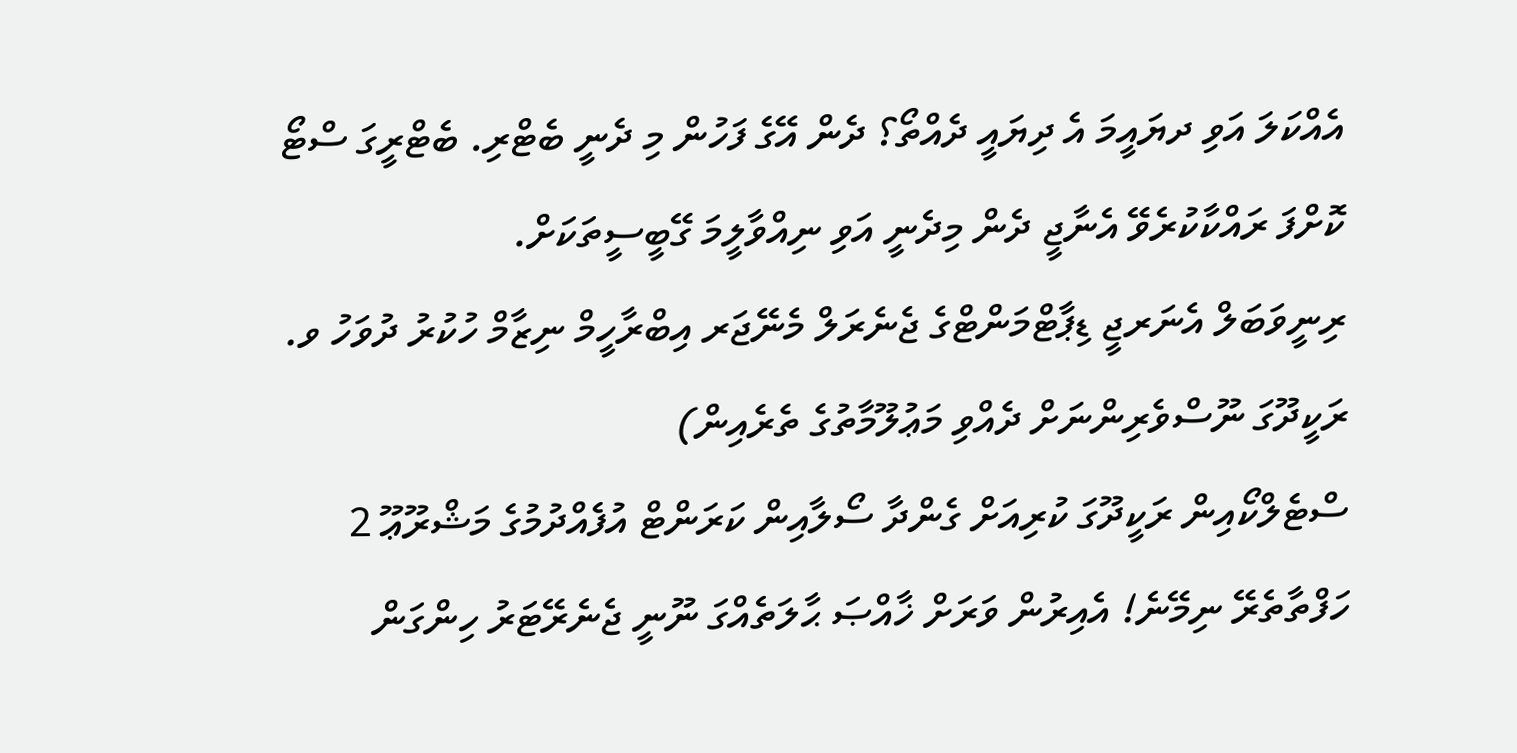އެއްކަލަ އަވި ދޔައީމަ އެ ދިޔައީ ދެއްތޯ؟ ދެން އޭގެ ފަހުން މި ދެނީ ބެޓްރި. ބެޓްރީގަ ސްޓޯ ކޮށްފަ ރައްކާކުރެވޭ އެނާޖީ ދެން މިދެނީ އަވި ނިއްވާލީމަ ގޭބީސީތަކަށް.
ރިނީވަބަލް އެނަރޖީ ޑިޕާޓްމަންޓްގެ ޖެނެރަލް މެނޭޖަރ އިބްރާހީމް ނިޒާމް ހުކުރު ދުވަހު ވ. ރަކީދޫގަ ނޫސްވެރިންނަށް ދެއްވި މަޢުލޫމާތުގެ ތެރެއިން)
ސްޓެލްކޯއިން ރަކީދޫގަ ކުރިއަށް ގެންދާ ސޯލާއިން ކަރަންޓް އުފެއްދުމުގެ މަޝްރޫޢޫ 2 ހަފްތާތެރޭ ނިމޭނެ! އެއިރުން ވަރަށް ޚާއްޞަ ޙާލަތެއްގަ ނޫނީ ޖެނެރޭޓަރު ހިންގަން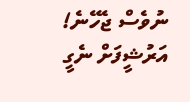ނުވެސް ޖެހޭނެ!
އަރުޝީފަށް ނެގީ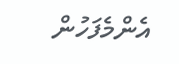އެންމެފަހުން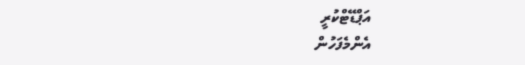އަޕްޑޭޓްކުރީ
އެންމެފަހުން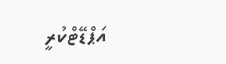އަޕްޑޭޓްކުރީ